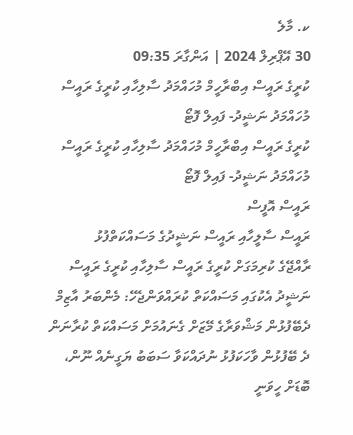ކ. މާލެ
30 އޭޕްރިލް 2024 | އަންގާރަ 09:35
ކުރީގެ ރައީސް އިބްރާހީމް މުހައްމަދު ސާލިހާއި ކުރީގެ ރައީސް މުހައްމަދު ނަޝީދު- ފައިލް ފޮޓޯ
ކުރީގެ ރައީސް އިބްރާހީމް މުހައްމަދު ސާލިހާއި ކުރީގެ ރައީސް މުހައްމަދު ނަޝީދު- ފައިލް ފޮޓޯ
ރައީސް އޮފީސް
ރައީސް ސާލީހާއި ރައީސް ނަޝީދުގެ މަސައްކަތްފުޅު
ރާއްޖޭގެ ކުރިމަގަށް ކުރީގެ ރައީސް ސާލިހާއި ކުރީގެ ރައީސް ނަޝީދު އެކުގައި މަސައްކަތް ކުރައްވަންޖެހޭ: މެންބަރު އާޒިމް
ދެބޭފުޅުން މަޝްވަރާގެ މޭޒަށް ގެނައުމަށް މަސައްކަތް ކުރާނަން
ދެ ބޭފުޅުން ވާހަކަފުޅު ނުދައްކަވާ ސަބަބު ޔަގީނެއް ނޫން، ބޮޑަށް ހީވަނީ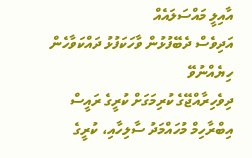އާއިލީ މައްސަލައެއް
އަދިވެސް ދެބޭފުޅުން ވާހަކަފުޅު ދައްކަވާހެން ހިޔެއްނުވޭ
ދިވެހިރާއްޖޭގެ ކުރިމަގަށް ކުރީގެ ރައީސް އިބްރާހިމް މުހައްމަދު ސާލިހާއި، ކުރީގެ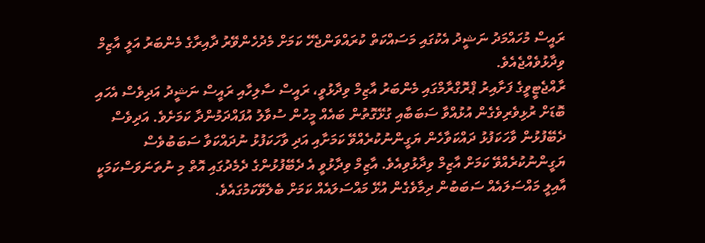ރައީސް މުހައްމަދު ނަޝީދު އެކުގައި މަސައްކަތް ކުރައްވަންޖެހޭ ކަމަށް މެދުހެންވޭރު ދާއިރާގެ މެންބަރު އަލީ އާޒިމް ވިދާޅުވެއްޖެއެވެ.
ރާއްޖެޓީވީގެ ފަށާއިރު ޕްރޮގްރާމްގައި މެންބަރު އާޒިމް ވިދާޅުވީ، ރައީސް ސާލިހާއި ރައީސް ނަޝީދު އަދިވެސް އެހައި ބޮޑަށް ރުޅިވެރިވެގެން އުޅުއްވާ ސަބަބާއި ގުޅޭގޮތުން ބައެއް މީހުން ސުވާލު އުފައްދަމުންދާ ކަމަށެވެ. އަދިވެސް ދެބޭފުޅުން ވާހަކަފުޅު ދައްކަވާހެން ޔަގީންނުކުރެއްވޭ ކަމަށާއި އަދި ވާހަކަފުޅު ނުދައްކަވާ ސަބަބުވެސް ޔަގީންނުކުރެއްވޭ ކަމަށް އާޒިމް ވިދާޅުވިއެވެ. އާޒިމް ވިދާޅުވީ އެ ދެބޭފުޅުންގެ ދެމެދުގައި އޮތް މި ނުތަނަވަސްކަމަކީ އާއިލީ މައްސަލައެއް ސަބަބުން ދިމާވެގެން އުޅޭ މައްސަލައެއް ކަމަށް ބެލެވޭކަމުގައެވެ.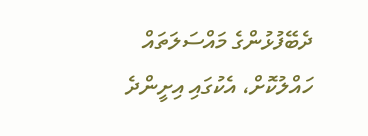ދެބޭފުޅުންގެ މައްސަލަތައް ހައްލުކޮށް، އެކުގައި އިށީންދެ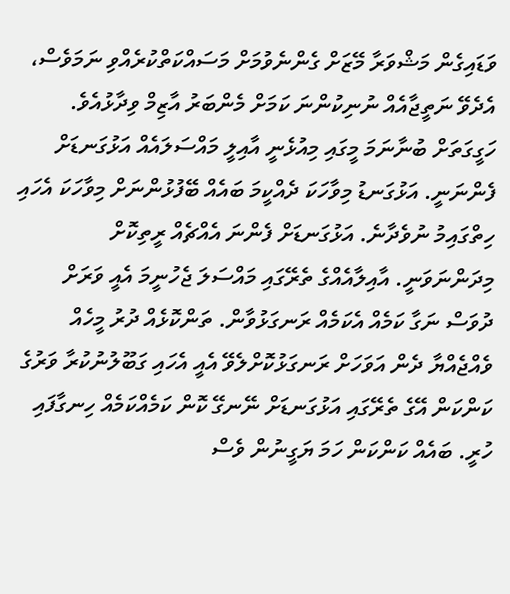ވަޑައިގެން މަޝްވަރާ މޭޒަށް ގެންނެވުމަށް މަސައްކަތްކުރެއްވި ނަމަވެސް، އެދެވޭ ނަތީޖާއެއް ނުނިކުންނަ ކަމަށް މެންބަރު އާޒިމް ވިދާޅުއެވެ.
ހަގީގަތަށް ބުނާނަމަ މީގައި މިއުޅެނީ އާއިލީ މައްސަލައެއް އަޅުގަނޑަށް ފެންނަނީ. އަޅުގަނޑު މިވާހަކަ ދެއްކީމަ ބައެއް ބޭފުޅުންނަށް މިވާހަކަ އެހައި ހިތްގައިމު ނުވެދާނެ. އަޅުގަނޑަށް ފެންނަ އެއްޗެއް ރީތިކޮށް މިދަންނަވަނީ. އާއިލާއެއްގެ ތެރޭގައި މައްސަލަ ޖެހުނީމަ އެއީ ވަރަށް ދުވަސް ނަގާ ކަމެއް އެކަމެއް ރަނގަޅުވާން. ތަންކޮޅެއް ދުރު މީހެއް ވެއްޖެއްޔާ ދެން އަވަހަށް ރަނގަޅުކޮށްލެވޭ އެއީ އެހައި ގަބޫލުނުކުރާ ވަރުގެ ކަންކަން އޭގެ ތެރޭގައި އަޅުގަނޑަށް ނޭނގޭ ކޮން ކަމެއްކަމެއް ހިނގާފައި ހުރީ. ބައެއް ކަންކަން ހަމަ ޔަގީނުން ވެސް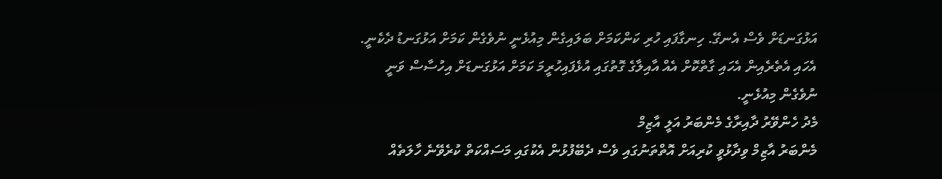އަޅުގަނޑަށް ވެސް އެނގޭ. ހިނގާފައި ހުރި ކަންކަމަށް ބަލައިގެން މިއުޅެނީ ނުވެގެން ކަމަށް އަޅުގަނޑު ދެކެނީ. އެހައި އެތެރެއިން އެހައި ގާތްކޮށް އެއް އާއިލާގެ ގޮތުގައި އުޅެފައިހުރީމަ ކަމަށް އަޅުގަނޑަށް އިހުސާސް ވަނީ ނުވެގެން މިއުޅެނީ.
މެދު ހެންވޭރު ދާއިރާގެ މެންބަރު އަލީ އާޒިމް
މެންބަރު އާޒިމް ވިދާޅުވީ ކުރިއަށް އޮތްތަނުގައި ވެސް ދެބޭފުޅުން އެކުގައި މަސައްކަތް ކުރެވޭނެ ހާލަތެއް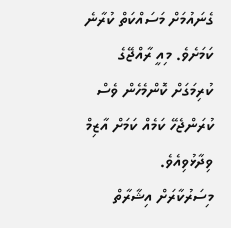ގެނައުމަށް މަސައްކަތް ކުރާނެ ކަމަށެވެ. މިއީ ރާއްޖޭގެ ކުރިމަގަށް ކޮންމެހެން ވެސް ކުރަންޖެހޭ ކަމެއް ކަމަށް އާޒިމް ވިދާޅުވިއެވެ.
މިސަރުކާރަށް އިޝާރާތް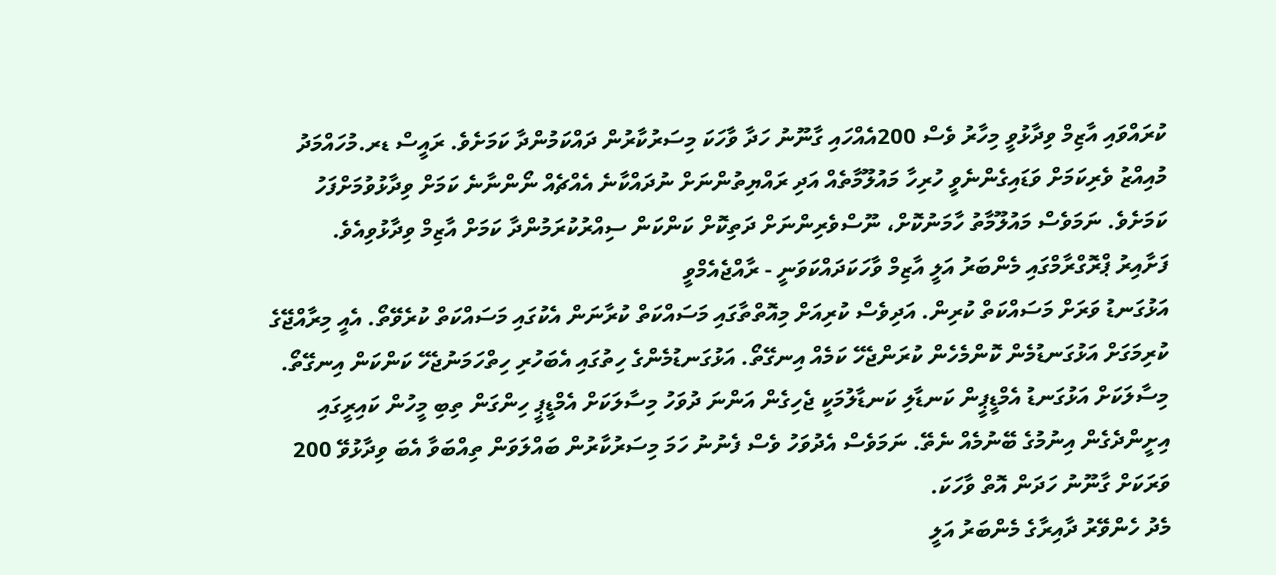ކުރައްވައި އާޒިމް ވިދާޅުވީ މިހާރު ވެސް 200އެއްހައި ގާނޫނު ހަދާ ވާހަކަ މިސަރުކާރުން ދައްކަމުންދާ ކަމަށެވެ. ރައީސް ޑރ.މުހައްމަދު މުއިއްޒު ވެރިކަމަށް ވަޑައިގެންނެވީ ހުރިހާ މައުލޫމާތެއް އަދި ރައްޔިތުންނަށް ނުދައްކާނެ އެއްޗެއް ނޯންނާނެ ކަމަށް ވިދާޅުވުމަށްފަހު ކަމަށެވެ. ނަމަވެސް މައުލޫމާތު ހާމަނުކޮށް، ނޫސްވެރިންނަށް ދަތިކޮށް ކަންކަން ސިއްރުކުރަމުންދާ ކަމަށް އާޒިމް ވިދާޅުވިއެވެ.
ފަށާއިރު ޕްރޮގްރާމްގައި މެންބަރު އަލީ އާޒިމް ވާހަކަދައްކަވަނީ - ރާއްޖެއެމްވީ
އަޅުގަނޑު ވަރަށް މަސައްކަތް ކުރިން. އަދިވެސް ކުރިއަށް މިއޮތްތާގައި މަސައްކަތް ކުރާނަން އެކުގައި މަސައްކަތް ކުރެވޭތޯ. އެއީ މިރާއްޖޭގެ ކުރިމަގަށް އަޅުގަނޑުމެން ކޮންމެހެން ކުރަންޖެހޭ ކަމެއް އިނގޭތޯ. އަޅުގަނޑުމެންގެ ހިތުގައި އެބަހުރި ހިތްހަމަނުޖެހޭ ކަންކަން އިނގޭތޯ. މިސާލަކަށް އަޅުގަނޑު އެމްޑީޕީން ކަނޑާލި ކަނޑާލުމަކީ ޖެހިގެން އަންނަ ދުވަހު މިސާލަކަށް އެމްޑީޕީ ހިންގަން ތިބި މީހުން ކައިރީގައި އިށީންދެގެން އިނުމުގެ ބޭނުމެއް ނެތޭ. ނަމަވެސް އެދުވަހު ވެސް ފެނުނު ހަމަ މިސަރުކާރުން ބައްލަވަން ތިއްބަވާ އެބަ ވިދާޅުވޭ 200 ވަރަކަށް ގާނޫނު ހަދަން އޮތް ވާހަކަ.
މެދު ހެންވޭރު ދާއިރާގެ މެންބަރު އަލީ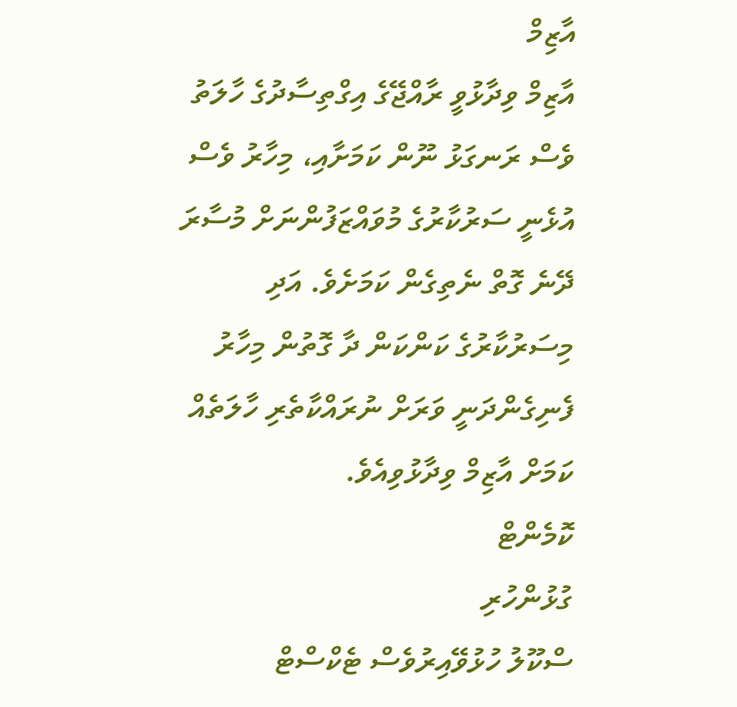އާޒިމް
އާޒިމް ވިދާޅުވީ ރާއްޖޭގެ އިގްތިސާދުގެ ހާލަތު ވެސް ރަނގަޅު ނޫން ކަމަށާއި، މިހާރު ވެސް އުޅެނީ ސަރުކާރުގެ މުވައްޒަފުންނަށް މުސާރަ ދޭނެ ގޮތް ނެތިގެން ކަމަށެވެ. އަދި މިސަރުކާރުގެ ކަންކަން ދާ ގޮތުން މިހާރު ފެނިގެންދަނީ ވަރަށް ނުރައްކާތެރި ހާލަތެއް ކަމަށް އާޒިމް ވިދާޅުވިއެވެ.
ކޮމެންޓް
ގުޅުންހުރި
ސްކޫލު ހުޅުވޭއިރުވެސް ޓެކްސްޓް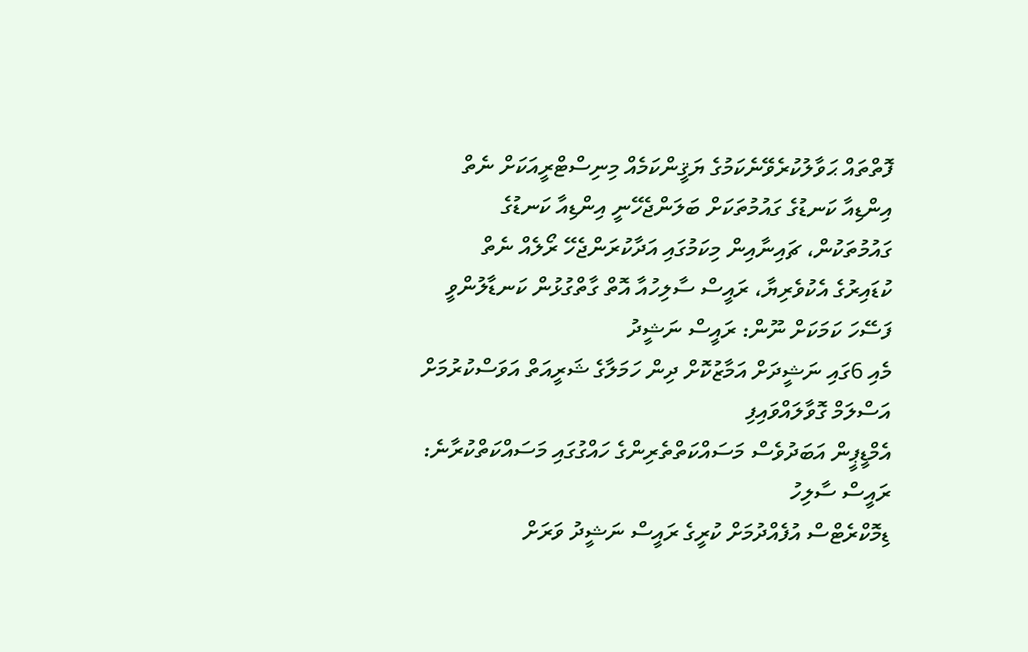ފޮތްތައް ޙަވާލުކުރެވޭނެކަމުގެ ޔަޤީންކަމެއް މިނިސްޓްރީއަކަށް ނެތް
އިންޑިއާ ކަނޑުގެ ގައުމުތަކަށް ބަލަންޖެހޭނީ އިންޑިއާ ކަނޑުގެ ގައުމުތަކުން، ޗައިނާއިން މިކަމުގައި އަދާކުރަންޖެހޭ ރޯލެއް ނެތް
ކުޑައިރުގެ އެކުވެރިޔާ، ރައީސް ސާލިހުއާ އޮތް ގާތްގުޅުން ކަނޑާލުންވީ ފަސޭހަ ކަމަކަށް ނޫން: ރައީސް ނަޝީދު
މެއި 6ގައި ނަޝީދަށް އަމާޒުކޮށް ދިން ހަމަލާގެ ޝަރީއަތް އަވަސްކުރުމަށް އަސްލަމް ގޮވާލައްވައިފި
އެމްޑީޕީން އަބަދުވެސް މަސައްކަތްތެރިންގެ ހައްގުގައި މަސައްކަތްކުރާނެ: ރައީސް ސާލިހު
ޑިމޮކްރެޓްސް އުފެއްދުމަށް ކުރީގެ ރައީސް ނަޝީދު ވަރަށް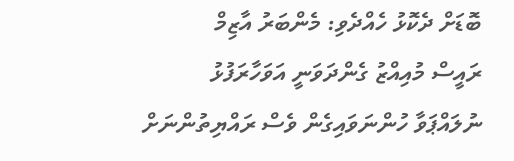ބޮޑަށް ދެކޮޅު ހެއްދެވި: މެންބަރު އާޒިމް
ރައީސް މުއިއްޒު ގެންދަވަނީ އަވަހާރަފުޅު ނުލައްޕަވާ ހުންނަވައިގެން ވެސް ރައްޔިތުންނަށް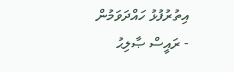އިތުރުފުޅު ހައްދަވަމުން - ރައީސް ޞާލިޙު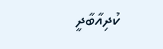ކުދިއާބާދީ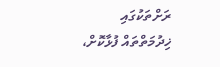ރަށްތަކުގައި ޚިދުމަތްތައް ފުޅާކޮށް،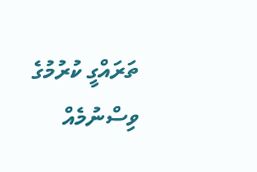ތަރައްގީ ކުރުމުގެ ވިސްނުމެއް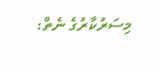މިސަރުކާރުގެ ނެތް: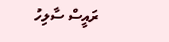ރައީސް ސާލިހު